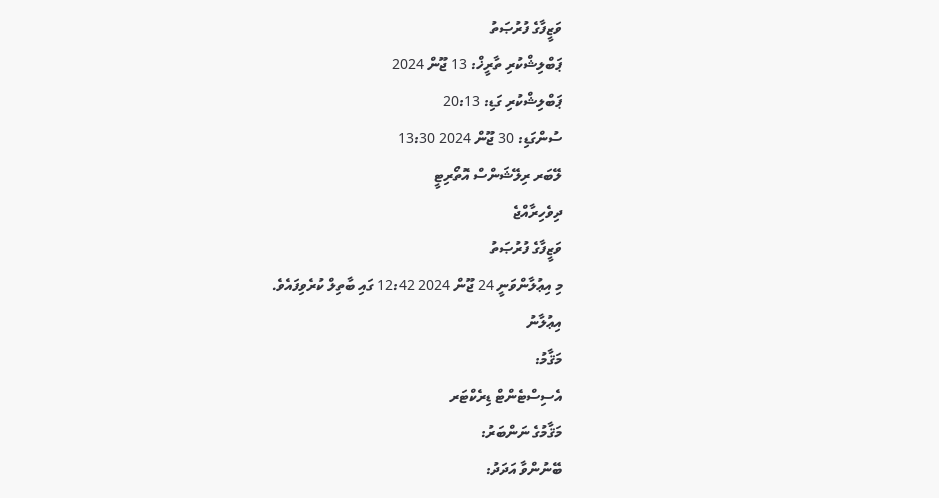ވަޒީފާގެ ފުރުޞަތު
ޕަބްލިޝްކުރި ތާރީޚް: 13 ޖޫން 2024
ޕަބްލިޝްކުރި ގަޑި: 20:13
ސުންގަޑި: 30 ޖޫން 2024 13:30
ލޭބަރ ރިލޭޝަންސް އޮތޯރިޓީ
ދިވެހިރާއްޖެ
ވަޒީފާގެ ފުރުޞަތު
މި އިޢުލާންވަނީ 24 ޖޫން 2024 12:42 ގައި ބާތިލް ކުރެވިފައެވެ.
އިޢުލާނު
މަޤާމު:
އެސިސްޓެންޓް ޑިރެކްޓަރ
މަޤާމުގެ ނަންބަރު:
ބޭނުންވާ އަދަދު: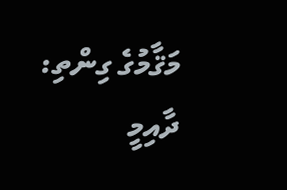މަޤާމުގެ ގިންތި:
ދާއިމީ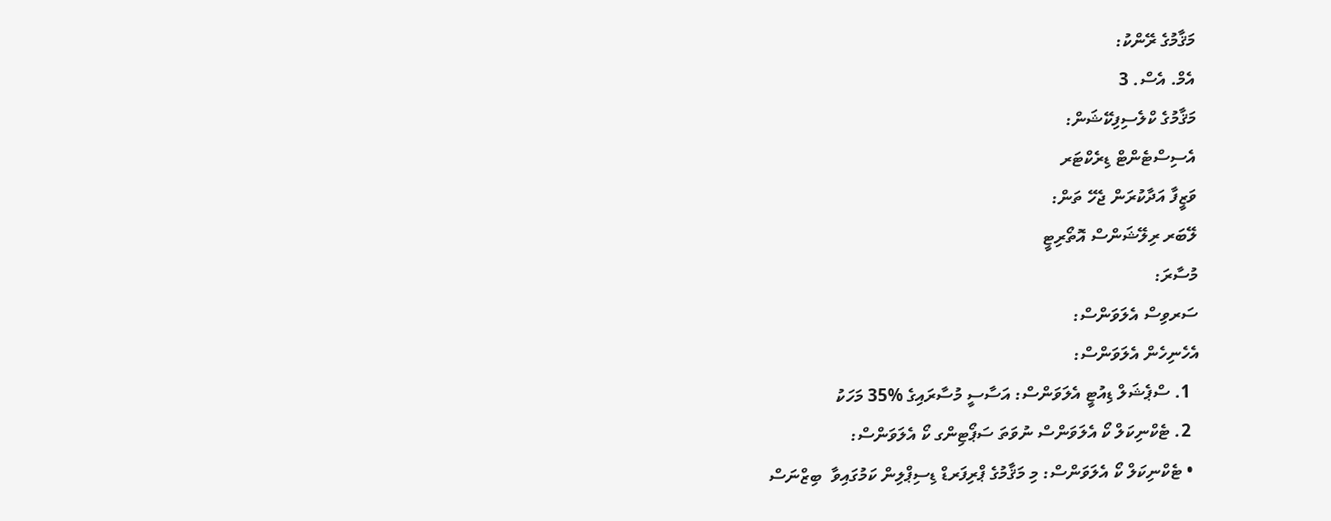މަޤާމުގެ ރޭންކު:
އެމް. އެސް. 3
މަޤާމުގެ ކްލެސިފިކޭޝަން:
އެސިސްޓެންޓް ޑިރެކްޓަރ
ވަޒީފާ އަދާކުރަން ޖެހޭ ތަން:
ލޭބަރ ރިލޭޝަންސް އޮތޯރިޓީ
މުސާރަ:
ސަރވިސް އެލަވަންސް:
އެހެނިހެން އެލަވަންސް:
  1. ސްޕެޝަލް ޑިއުޓީ އެލަވަންސް: އަސާސީ މުސާރައިގެ %35 މަހަކު
  2. ޓެކްނިކަލް ކޯ އެލަވަންސް ނުވަތަ ސަޕޯޓިންގ ކޯ އެލަވަންސް:
  • ޓެކްނިކަލް ކޯ އެލަވަންސް: މި މަޤާމުގެ ޕްރިފަރޑް ޑިސިޕްލިން ކަމުގައިވާ  ބިޒްނަސް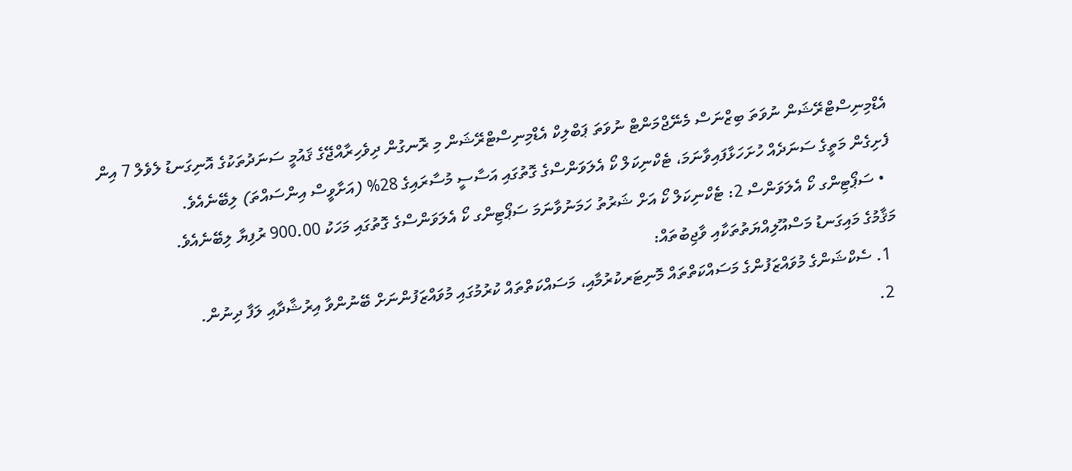އެޑްމިނިސްޓްރޭޝަން ނުވަތަ ބިޒްނަސް މެނޭޖްމަންޓް ނުވަތަ ޕަބްލިކް އެޑްމިނިސްޓްރޭޝަން މި ރޮނގުން ދިވެހިރާއްޖޭގެ ޤައުމީ ސަނަދުތަކުގެ އޮނިގަނޑު ލެވެލް 7 އިން ފެށިގެން މަތީގެ ސަނަދެއް ހުށަހަޅާފައިވާނަމަ، ޓެކްނިކަލް ކޯ އެލަވަންސްގެ ގޮތުގައި އަސާސީ މުސާރައިގެ 28% (އަށާވީސް އިންސައްތަ) ލިބޭނެއެވެ.
  • ސަޕޯޓިންގ ކޯ އެލަވަންސް 2: ޓެކްނިކަލް ކޯ އަށް ޝަރުތު ހަމަނުވާނަމަ ސަޕޯޓިންގ ކޯ އެލަވަންސްގެ ގޮތުގައި މަހަކު 900.00 ރުފިޔާ ލިބޭނެއެވެ.
މަޤާމުގެ މައިގަނޑު މަސްއޫލިއްޔަތުތަކާއި ވާޖިބުތައް:
  1. ސެކްޝަންގެ މުވައްޒަފުންގެ މަސައްކަތްތައް މޮނިޓަރކުރުމާއި، މަސައްކަތްތައް ކުރުމުގައި މުވައްޒަފުންނަށް ބޭނުންވާ އިރުޝާދާއި ލަފާ ދިނުން.
  2.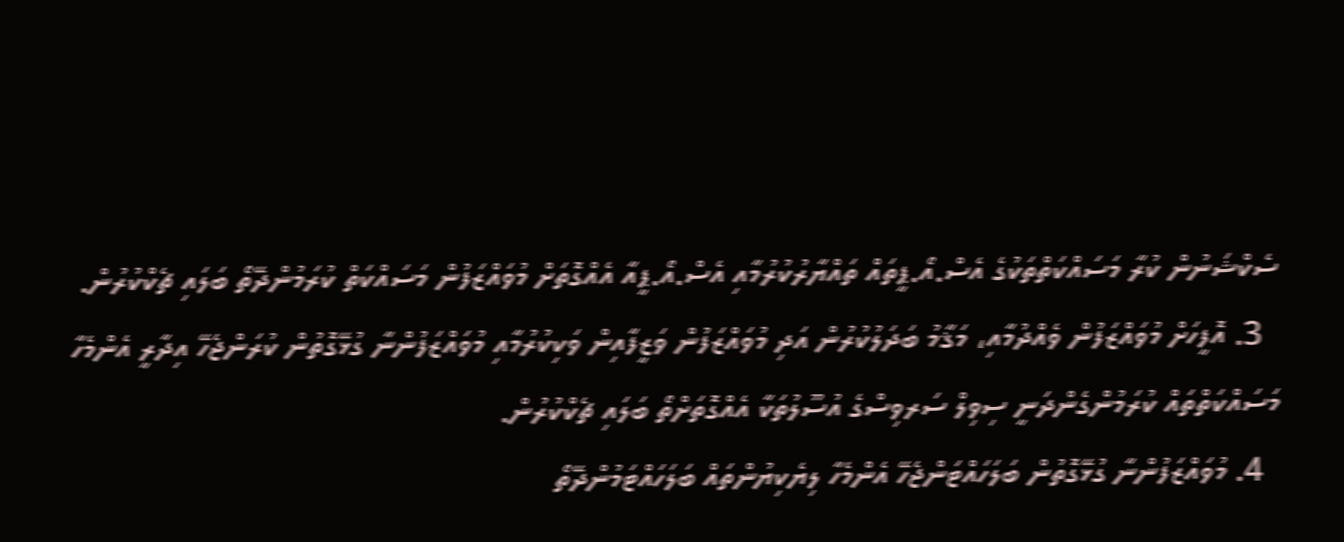ސެކްޝަނުން ކުރާ މަސައްކަތްތަކުގެ އެސް.އޯ.ޕީތައް ތައްޔާރުކުރުމާއި އެސް.އޯ.ޕީއާ އެއްގޮތަށް މުވައްޒަފުން މަސައްކަތް ކުރަމުންދޭތޯ ބަލައި ޗެކްކުރުން.
  3. އޮފީހަށް މުވައްޒަފުން ވެއްދުމާއި، މަޤާމު ބަދަލުކުރުން އަދި މުވައްޒަފުން ވަޒީފާއިން ވަކިކުރުމާއި މުވައްޒަފުންނާ ގުޅޭގޮތުން ކުރަންޖެހޭ އިދާރީ އެންމެހާ މަސައްކަތްތައް ކުރަމުންގެންދަނީ ސިވިލް ސަރވިސްގެ އުސޫލުތަކާ އެއްގޮތަށްތޯ ބަލައި ޗެކްކުރުން.
  4. މުވައްޒަފުންނާ ގުޅޭގޮތުން ބަލަހައްޓަންޖެހޭ އެންމެހާ ލިޔެކިޔުންތައް ބަލަހައްޓަމުންދޭތޯ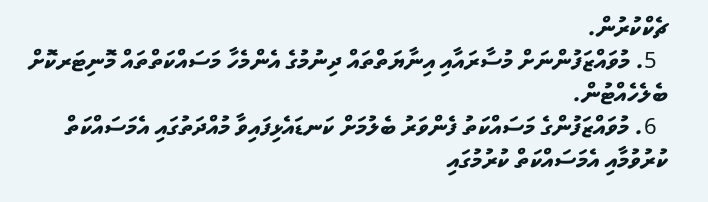ޗެކްކުރުން.
  5. މުވައްޒަފުންނަށް މުސާރައާއި އިނާޔަތްތައް ދިނުމުގެ އެންމެހާ މަސައްކަތްތައް މޮނިޓަރކޮށް ބެލެހެއްޓުން.
  6. މުވައްޒަފުންގެ މަސައްކަތު ފެންވަރު ބެލުމަށް ކަނޑައެޅިފައިވާ މުއްދަތުގައި އެމަސައްކަތް ކުރުވުމާއި އެމަސައްކަތް ކުރުމުގައި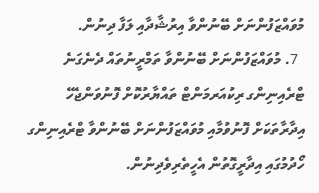މުވައްޒަފުންނަށް ބޭނުންވާ އިރުޝާދާއި ލަފާ ދިނުން.
  7. މުވައްޒަފުންނަށް ބޭނުންވާ ތަމްރީނުތައް ދެނެގަނެ ޓްރެއިނިންގ ރިކުއަރމަންޓް ތައްޔާރުކޮށް ފޮނުވަންޖެހޭ އިދާރާތަކަށް ފޮނުވުމާއި މުވައްޒަފުންނަށް ބޭނުންވާ ޓްރެއިނިންގ ހޯދުމުގައި އިދާރީގޮތުން އެހީތެރިވެދިނުން.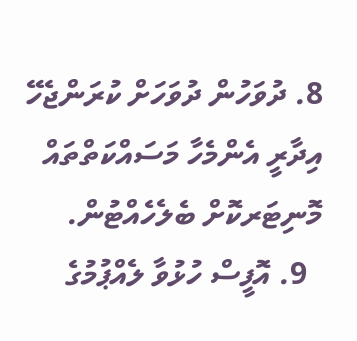8. ދުވަހުން ދުވަހަށް ކުރަންޖެހޭ އިދާރީ އެންމެހާ މަސައްކަތްތައް މޮނިޓަރކޮށް ބެލެހެއްޓުން.
  9. އޮފީސް ހުޅުވާ ލެއްޕުމުގެ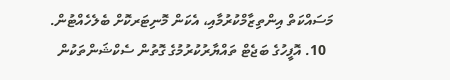މަސައްކަތް އިންތިޒާމްކުރުމާއި، އެކަން މޮނިޓަރކޮށް ބެލެހެއްޓުން.
  10. އޮފީހުގެ ބަޖެޓް ތައްޔާރުކުރުމުގެ ގޮތުން ސެކްޝަންތަކުން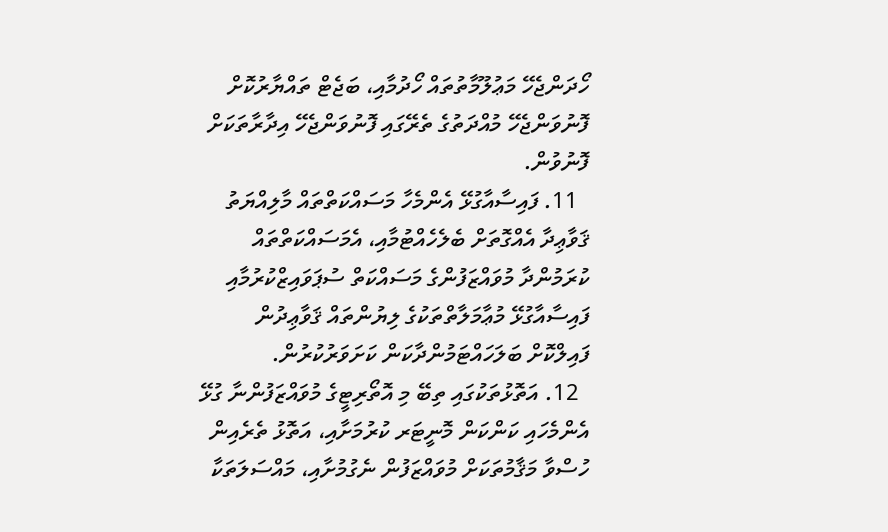ހޯދަންޖެހޭ މަޢުލޫމާތުތައް ހޯދުމާއި، ބަޖެޓް ތައްޔާރުކޮށް ފޮނުވަންޖެހޭ މުއްދަތުގެ ތެރޭގައި ފޮނުވަންޖެހޭ އިދާރާތަކަށް ފޮނުވުން.
  11. ފައިސާއާގުޅޭ އެންމެހާ މަސައްކަތްތައް މާލިއްޔަތު ޤަވާޢިދާ އެއްގޮތަށް ބެލެހެއްޓުމާއި، އެމަސައްކަތްތައް ކުރަމުންދާ މުވައްޒަފުންގެ މަސައްކަތް ސުޕަވައިޒްކުރުމާއި ފައިސާއާގުޅޭ މުޢާމަލާތްތަކުގެ ލިޔުންތައް ޤަވާޢިދުން ފައިލްކޮށް ބަލަހައްޓަމުންދާކަން ކަށަވަރުކުރުން.
  12. އަތޮޅުތަކުގައި ތިބޭ މި އޮތޯރިޓީގެ މުވައްޒަފުންނާ ގުޅޭ އެންމެހައި ކަންކަން މޮނީޓަރ ކުރުމަށާއި، އަތޮޅު ތެރެއިން ހުސްވާ މަޤާމުތަކަށް މުވައްޒަފުން ނެގުމުށާއި، މައްސަލަތަކާ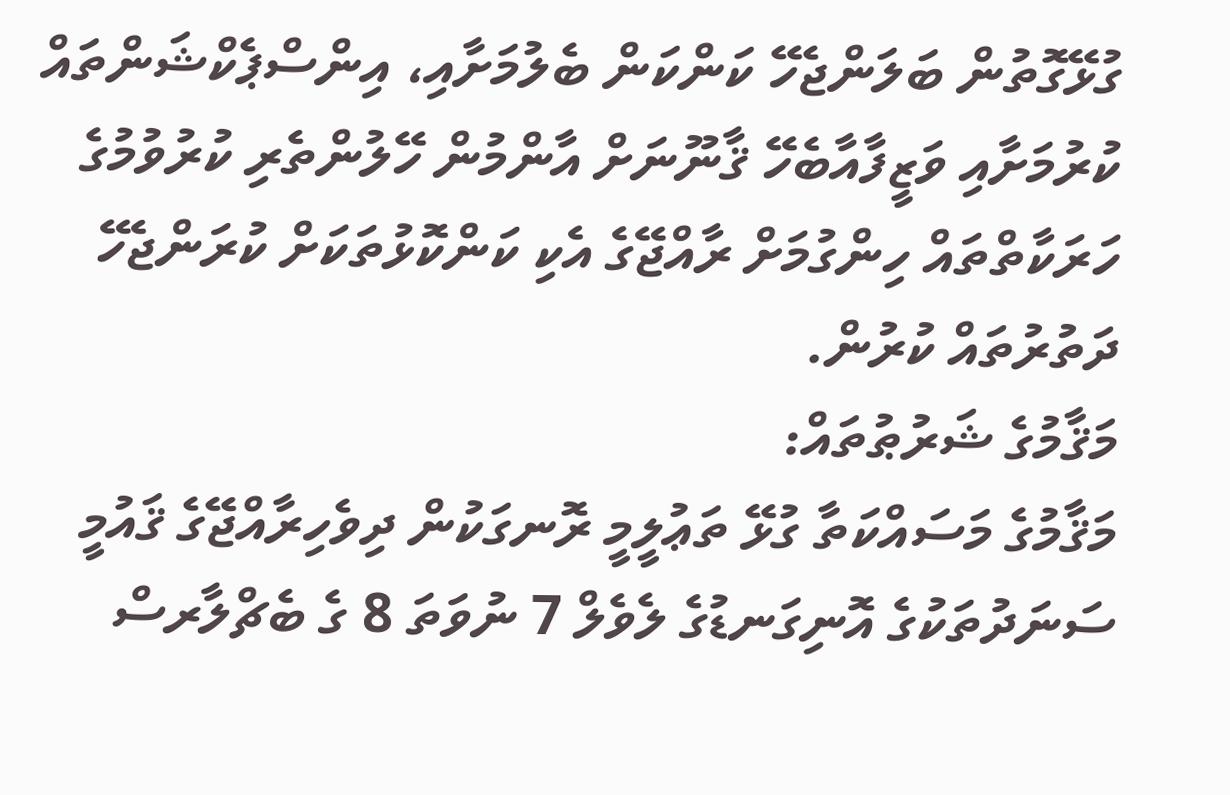ގުޅޭގޮތުން ބަލަންޖެހޭ ކަންކަން ބެލުމަށާއި، އިންސްޕެކްޝަންތައް ކުރުމަށާއި ވަޒީފާއާބެހޭ ޤާނޫނަށް އާންމުން ހޭލުންތެރި ކުރުވުމުގެ ހަރަކާތްތައް ހިންގުމަށް ރާއްޖޭގެ އެކި ކަންކޮޅުތަކަށް ކުރަންޖެހޭ ދަތުރުތައް ކުރުން.
މަޤާމުގެ ޝަރުޠުތައް:
މަޤާމުގެ މަސައްކަތާ ގުޅޭ ތަޢުލީމީ ރޮނގަކުން ދިވެހިރާއްޖޭގެ ޤައުމީ ސަނަދުތަކުގެ އޮނިގަނޑުގެ ލެވެލް 7 ނުވަތަ 8 ގެ ބެޗްލާރސް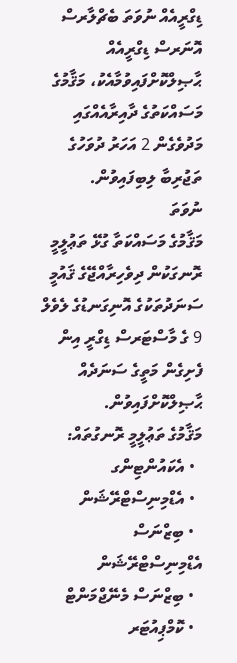ޑިގްރީއެއް ނުވަތަ ބެޗްލާރސް އޮނަރސް ޑިގްރީއެއް ޙާޞިލްކޮށްފައިވުމާއެކު، މަޤާމުގެ މަސައްކަތުގެ ދާއިރާއެއްގައި މަދުވެގެން 2 އަހަރު ދުވަހުގެ ތަޖުރިބާ ލިބިފައިވުން.
ނުވަތަ
މަޤާމުގެ މަސައްކަތާ ގުޅޭ ތަޢުލީމީ ރޮނގަކުން ދިވެހިރާއްޖޭގެ ޤައުމީ ސަނަދުތަކުގެ އޮނިގަނޑުގެ ލެވެލް 9 ގެ މާސްޓަރސް ޑިގްރީ އިން ފެށިގެން މަތީގެ ސަނަދެއް ޙާޞިލްކޮށްފައިވުން.
މަޤާމުގެ ތަޢުލީމީ ރޮނގުތައް:
  • އެކައުންޓިންގ
  • އެޑްމިނިސްޓްރޭޝަން
  • ބިޒްނަސް އެޑްމިނިސްޓްރޭޝަން
  • ބިޒްނަސް މެނޭޖްމަންޓް
  • ކޮމްޕިއުޓަރ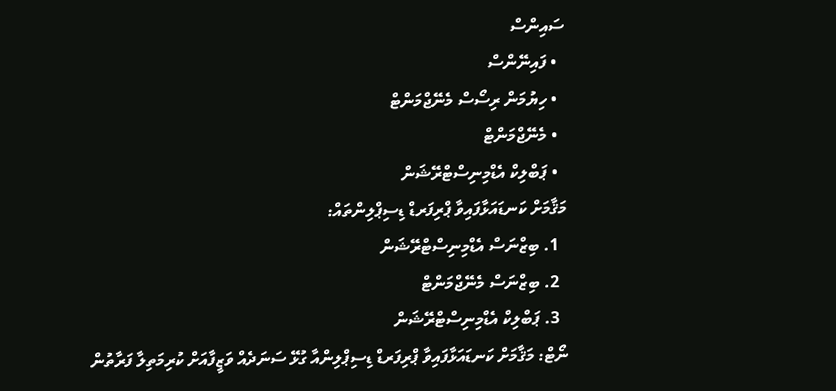ސައިންސް
  • ފައިނޭންސް
  • ހިޔުމަން ރިސޯސް މެނޭޖްމަންޓް
  • މެނޭޖްމަންޓް
  • ޕަބްލިކް އެޑްމިނިސްޓްރޭޝަން
މަޤާމަށް ކަނޑައަޅާފައިވާ ޕްރިފަރޑް ޑިސިޕްލިންތައް:
  1. ބިޒްނަސް އެޑްމިނިސްޓްރޭޝަން
  2. ބިޒްނަސް މެނޭޖްމަންޓް
  3. ޕަބްލިކް އެޑްމިނިސްޓްރޭޝަން
ނޯޓް: މަޤާމަށް ކަނޑައަޅާފައިވާ ޕްރިފަރޑް ޑިސިޕްލިންއާ ގުޅޭ ސަނަދެއް ވަޒީފާއަށް ކުރިމަތިލާ ފަރާތުން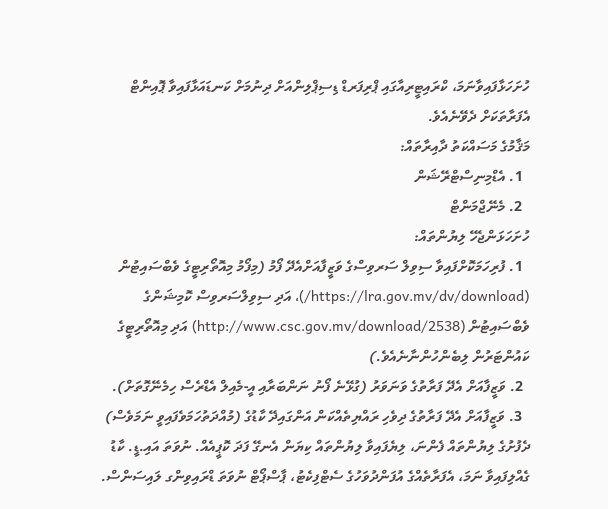ހުށަހަޅާފައިވާނަމަ، ކްރައިޓީރިއާގައި ޕްރިފަރޑް ޑިސިޕްލިންއަށް ދިނުމަށް ކަނޑައަޅާފައިވާ ޕޮއިންޓް އެފަރާތަކަށް ދެވޭނެއެވެ.
މަޤާމުގެ މަސައްކަތު ދާއިރާތައް:
  1. އެޑްމިނިސްޓްރޭޝަން
  2. މެނޭޖްމަންޓް
ހުށަހަޅަންޖެހޭ ލިޔުންތައް:
  1. ފުރިހަމަކޮށްފައިވާ ސިވިލް ސަރވިސްގެ ވަޒީފާއަށްއެދޭ ފޯމު (މިފޯމު މިއޮތޯރިޓީގެ ވެބްސައިޓުން (https://lra.gov.mv/dv/download/)، އަދި ސިވިލްސަރވިސް ކޮމިޝަންގެ ވެބްސައިޓުން (http://www.csc.gov.mv/download/2538) އަދި މިއޮތޯރިޓީގެ ކައުންޓަރުން ލިބެންހުންނާނެއެވެ.)
  2. ވަޒީފާއަށް އެދޭ ފަރާތުގެ ވަނަވަރު (ގުޅޭނެ ފޯނު ނަންބަރާއި އީ-މެއިލް އެޑްރެސް ހިމެނޭގޮތަށް).
  3. ވަޒީފާއަށް އެދޭ ފަރާތުގެ ދިވެހި ރައްޔިތެއްކަން އަންގައިދޭ ކާޑުގެ (މުއްދަތުހަމަވެފައިވީ ނަމަވެސް) ދެފުށުގެ ލިޔުންތައް ފެންނަ، ލިޔެފައިވާ ލިޔުންތައް ކިޔަން އެނގޭ ފަދަ ކޮޕީއެއް. ނުވަތަ އައި.ޑީ. ކާޑު ގެއްލިފައިވާ ނަމަ، އެފަރާތެއްގެ އުފަންދުވަހުގެ ސެޓްފިކެޓު، ޕާސްޕޯޓް ނުވަތަ ޑްރައިވިންގ ލައިސަންސް.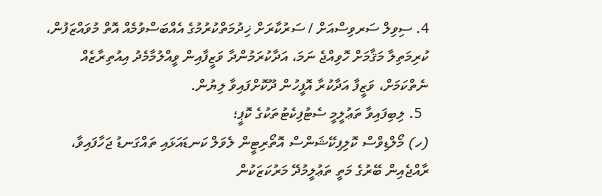4. ސިވިލް ސަރވިސްއަށް / ސަރުކާރަށް ޚިދުމަތްކުރުމުގެ އެއްބަސްވުމެއް އޮތް މުވައްޒަފުން، ކުރިމަތިލާ މަޤާމަށް ހޮވިއްޖެ ނަމަ، އަދާކުރަމުންދާ ވަޒީފާއިން ވީއްލުމާމެދު އިއުތިރާޒެއް ނެތްކަމަށް، ވަޒީފާ އަދާކުރާ އޮފީހުން ދޫކޮށްފައިވާ ލިޔުން.
  5. ލިބިފައިވާ ތަޢުލީމީ ސެޓުފިކެޓުތަކުގެ ކޮޕީ؛
(ހ) މޯލްޑިވްސް ކޮލިފިކޭޝަންސް އޮތޯރިޓީން ލެވަލް ކަނޑައަޅައި ތައްގަނޑު ޖަހާފައިވާ، ރާއްޖެއިން ބޭރުގެ މަތީ ތަޢުލީމުދޭ މަރުކަޒަކުން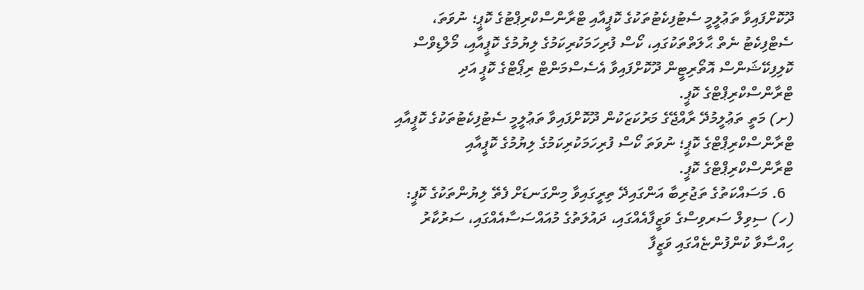ދޫކޮށްފައިވާ ތަޢުލީމީ ސެޓުފިކެޓުތަކުގެ ކޮޕީއާއި ޓްރާންސްކްރިޕްޓުގެ ކޮޕީ؛ ނުވަތަ، ސެޓްފިކެޓު ނެތް ޙާލަތްތަކުގައި، ކޯސް ފުރިހަމަކުރިކަމުގެ ލިޔުމުގެ ކޮޕީއާއި، މޯލްޑިވްސް ކޮލިފިކޭޝަންސް އޮތޯރިޓީން ދޫކޮށްފައިވާ އެސެސްމަންޓް ރިޕޯޓްގެ ކޮޕީ އަދި ޓްރާންސްކްރިޕްޓްގެ ކޮޕީ.
(ށ) މަތީ ތަޢުލީމުދޭ ރާއްޖޭގެ މަރުކަޒަކުން ދޫކޮށްފައިވާ ތަޢުލީމީ ސެޓުފިކެޓުތަކުގެ ކޮޕީއާއި ޓްރާންސްކްރިޕްޓްގެ ކޮޕީ؛ ނުވަތަ ކޯސް ފުރިހަމަކުރިކަމުގެ ލިޔުމުގެ ކޮޕީއާއި ޓްރާންސްކްރިޕްޓްގެ ކޮޕީ.
  6. މަސައްކަތުގެ ތަޖުރިބާ އަންގައިދޭ ތިރީގައިވާ މިންގަނޑަށް ފެތޭ ލިޔުންތަކުގެ ކޮޕީ:
(ހ) ސިވިލް ސަރވިސްގެ ވަޒީފާއެއްގައި، ދައުލަތުގެ މުއައްސަސާއެއްގައި، ސަރުކާރު ހިއްސާވާ ކުންފުންޏެއްގައި ވަޒީފާ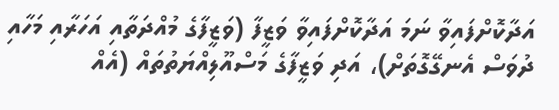އަދާކޮށްފައިވާ ނަމަ އަދާކޮށްފައިވާ ވަޒީފާ (ވަޒީފާގެ މުއްދަތާއި އަހަރާއި މަހާއި ދުވަސް އެނގޭގޮތަށް)، އަދި ވަޒީފާގެ މަސްއޫލިއްޔަތުތައް (އެއް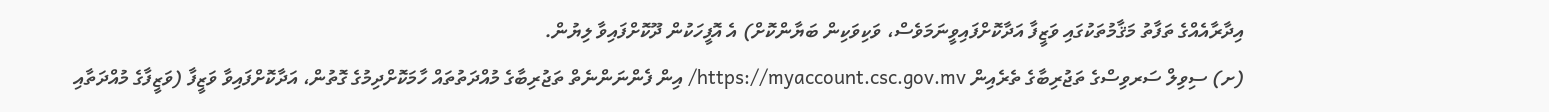އިދާރާއެއްގެ ތަފާތު މަޤާމުތަކުގައި ވަޒީފާ އަދާކޮށްފައިވީނަމަވެސް، ވަކިވަކިން ބަޔާންކޮށް) އެ އޮފީހަކުން ދޫކޮށްފައިވާ ލިޔުން.
(ށ) ސިވިލް ސަރވިސްގެ ތަޖުރިބާގެ ތެރެއިން https://myaccount.csc.gov.mv/ އިން ފެންނަންނެތް ތަޖުރިބާގެ މުއްދަތުތައް ހާމަކޮށްދިމުގެ ގޮތުން، އަދާކޮށްފައިވާ ވަޒީފާ (ވަޒީފާގެ މުއްދަތާއި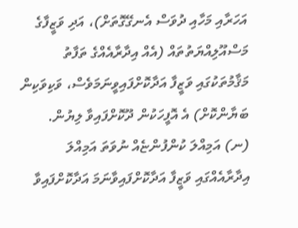އަހަރާއި މަހާއި ދުވަސް އެނގޭގޮތަށް)، އަދި ވަޒީފާގެ މަސްއޫލިއްޔަތުތައް (އެއް އިދާރާއެއްގެ ތަފާތު މަޤާމުތަކުގައި ވަޒީފާ އަދާކޮށްފައިވީނަމަވެސް، ވަކިވަކިން ބަޔާންކޮށް) އެ އޮފީހަކުން ދޫކޮށްފައިވާ ލިޔުން.
(ނ) އަމިއްލަ ކުންފުންޏެއް ނުވަތަ އަމިއްލަ އިދާރާއެއްގައި ވަޒީފާ އަދާކޮށްފައިވާނަމަ އަދާކޮށްފައިވާ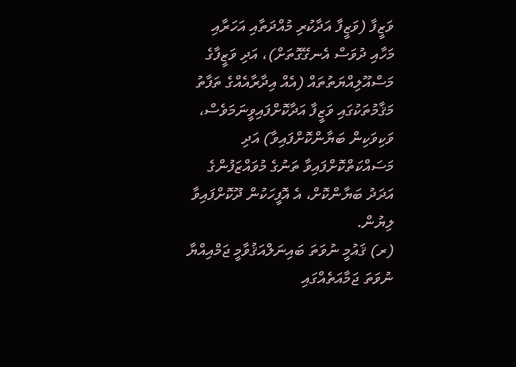ވަޒީފާ (ވަޒީފާ އަދާކުރި މުއްދަތާއި އަހަރާއި މަހާއި ދުވަސް އެނގޭގޮތަށް)، އަދި ވަޒީފާގެ މަސްއޫލިއްޔަތުތައް (އެއް އިދާރާއެއްގެ ތަފާތު މަޤާމުތަކުގައި ވަޒީފާ އަދާކޮށްފައިވީނަމަވެސް، ވަކިވަކިން ބަޔާންކޮށްފައިވާ) އަދި މަސައްކަތްކޮށްފައިވާ ތަނުގެ މުވައްޒަފުންގެ އަދަދު ބަޔާންކޮށް، އެ އޮފީހަކުން ދޫކޮށްފައިވާ ލިޔުން.
(ރ) ޤައުމީ ނުވަތަ ބައިނަލްއަޤުވާމީ ޖަމްއިއްޔާ ނުވަތަ ޖަމާއަތެއްގައި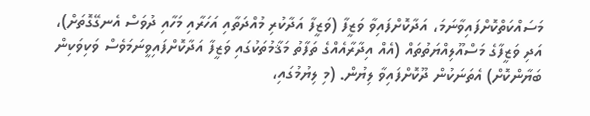މަސައްކަތްކޮށްފައިވާނަމަ، އަދާކޮށްފައިވާ ވަޒީފާ (ވަޒީފާ އަދާކުރި މުއްދަތާއި އަހަރާއި މަހާއި ދުވަސް އެނގޭގޮތަށް)، އަދި ވަޒީފާގެ މަސްއޫލިއްޔަތުތައް (އެއް އިދާރާއެއްގެ ތަފާތު މަޤާމުތަކުގައި ވަޒީފާ އަދާކޮށްފައިވީނަމަވެސް ވަކިވަކިން ބަޔާންކޮށް) އެތަނަކުން ދޫކޮށްފައިވާ ލިޔުން. (މި ލިޔުމުގައި،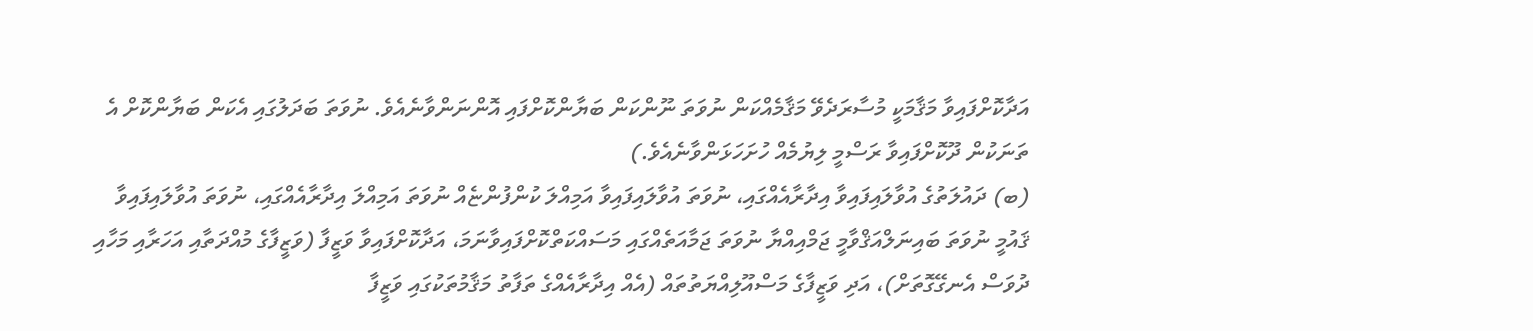އަދާކޮށްފައިވާ މަޤާމަކީ މުސާރަދެވޭ މަޤާމެއްކަން ނުވަތަ ނޫންކަން ބަޔާންކޮށްފައި އޮންނަންވާނެއެވެ. ނުވަތަ ބަދަލުގައި އެކަން ބަޔާންކޮށް އެ ތަނަކުން ދޫކޮށްފައިވާ ރަސްމީ ލިޔުމެއް ހުށަހަޅަންވާނެއެވެ.)
(ބ) ދައުލަތުގެ އުވާލައިފައިވާ އިދާރާއެއްގައި، ނުވަތަ އުވާލައިފައިވާ އަމިއްލަ ކުންފުންޏެއް ނުވަތަ އަމިއްލަ އިދާރާއެއްގައި، ނުވަތަ އުވާލައިފައިވާ ޤައުމީ ނުވަތަ ބައިނަލްއަޤްވާމީ ޖަމްއިއްޔާ ނުވަތަ ޖަމާއަތެއްގައި މަސައްކަތްކޮށްފައިވާނަމަ، އަދާކޮށްފައިވާ ވަޒީފާ (ވަޒީފާގެ މުއްދަތާއި އަހަރާއި މަހާއި ދުވަސް އެނގޭގޮތަށް)، އަދި ވަޒީފާގެ މަސްއޫލިއްޔަތުތައް (އެއް އިދާރާއެއްގެ ތަފާތު މަޤާމުތަކުގައި ވަޒީފާ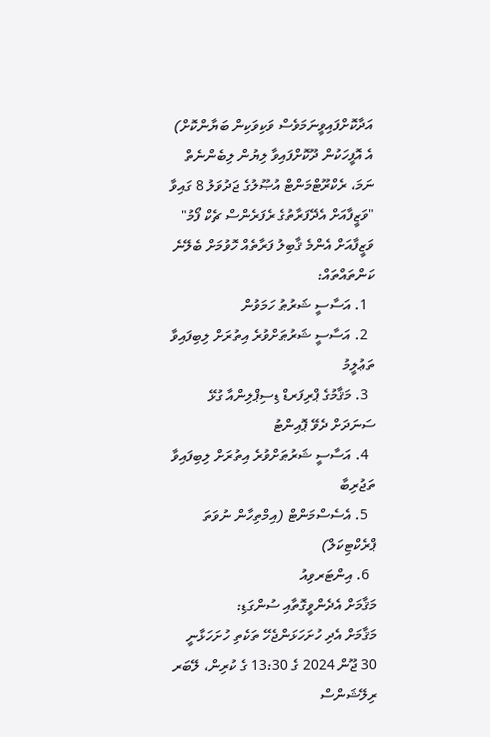އަދާކޮށްފައިވީނަމަވެސް ވަކިވަކިން ބަޔާންކޮށް) އެ އޮފީހަކުން ދޫކޮށްފައިވާ ލިޔުން ލިބެންނެތް ނަމަ، ރެކްރޫޓްމަންޓް އުޞޫލުގެ ޖަދުވަލު 8 ގައިވާ "ވަޒީފާއަށް އެދޭފަރާތުގެ ރެފަރެންސް ޗެކް ފޯމު"
ވަޒީފާއަށް އެންމެ ޤާބިލު ފަރާތެއް ހޮވުމަށް ބެލޭނެ ކަންތައްތައް:
  1. އަސާސީ ޝަރުޠު ހަމަވުން
  2. އަސާސީ ޝަރުޠަށްވުރެ އިތުރަށް ލިބިފައިވާ ތަޢުލީމު
  3. މަޤާމުގެ ޕްރިފަރޑް ޑިސިޕްލިންއާ ގުޅޭ ސަނަދަށް ދެވޭ ޕޮއިންޓު
  4. އަސާސީ ޝަރުޠަށްވުރެ އިތުރަށް ލިބިފައިވާ ތަޖުރިބާ
  5. އެސެސްމަންޓް (އިމްތިހާން ނުވަތަ ޕްރެކްޓިކަލް)
  6. އިންޓަރވިއު
މަޤާމަށް އެދެންވީގޮތާއި ސުންގަޑި:
މަޤާމަށް އެދި ހުށަހަޅަންޖެހޭ ތަކެތި ހުށަހަޅާނީ 30 ޖޫން 2024 ގެ 13:30 ގެ ކުރިން، ލޭބަރ ރިލޭޝަންސް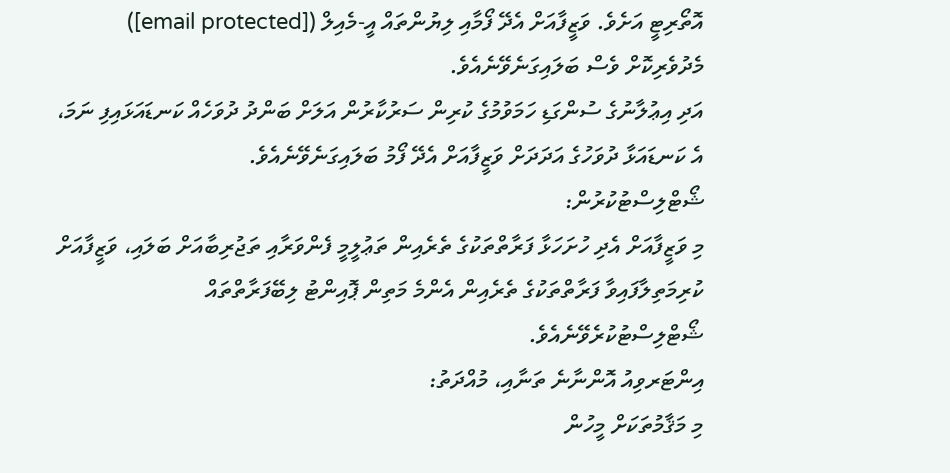އޮތޯރިޓީ އަށެވެ. ވަޒީފާއަށް އެދޭ ފޯމާއި ލިޔުންތައް އީ-މެއިލް ([email protected]) މެދުވެރިކޮށް ވެސް ބަލައިގަނެވޭނެއެވެ.
އަދި އިޢުލާނުގެ ސުންގަޑި ހަމަވުމުގެ ކުރިން ސަރުކާރުން އަލަށް ބަންދު ދުވަހެއް ކަނޑައަޅައިފި ނަމަ، އެ ކަނޑައަޅާ ދުވަހުގެ އަދަދަށް ވަޒީފާއަށް އެދޭ ފޯމު ބަލައިގަނެވޭނެއެވެ.
ޝޯޓްލިސްޓުކުރުން:
މި ވަޒީފާއަށް އެދި ހުށަހަޅާ ފަރާތްތަކުގެ ތެރެއިން ތަޢުލީމީ ފެންވަރާއި ތަޖުރިބާއަށް ބަލައި، ވަޒީފާއަށް ކުރިމަތިލާފައިވާ ފަރާތްތަކުގެ ތެރެއިން އެންމެ މަތިން ޕޮއިންޓު ލިބޭފަރާތްތައް ޝޯޓްލިސްޓުކުރެވޭނެއެވެ.
އިންޓަރވިއު އޮންނާނެ ތަނާއި، މުއްދަތު:
މި މަޤާމުތަކަށް މީހުން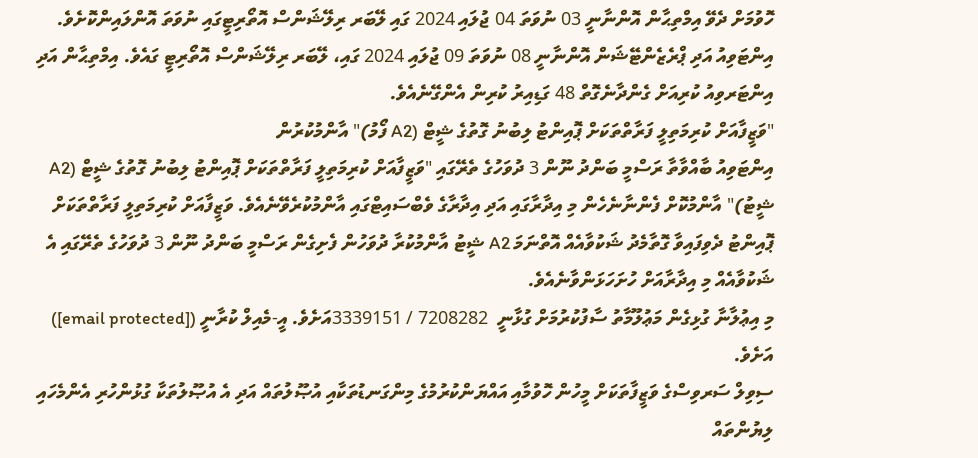ހޮވުމަށް ދެވޭ އިމްތިޙާން އޮންނާނީ 03 ނުވަތަ 04 ޖުލައި 2024 ގައި ލޭބަރ ރިލޭޝަންސް އޮތޯރިޓީގައި ނުވަތަ އޮންލައިންކޮށެވެ. އިންޓަވިއު އަދި ޕްރެޒެންޓޭޝަން އޮންނާނީ 08 ނުވަތަ 09 ޖުލައި 2024 ގައި، ލޭބަރ ރިލޭޝަންސް އޮތޯރިޓީ ގައެވެ. އިމްތިޙާން އަދި އިންޓަރވިއު ކުރިއަށް ގެންދާނެގޮތް 48 ގަޑިއިރު ކުރިން އެންގޭނެއެވެ.
"ވަޒީފާއަށް ކުރިމަތިލީ ފަރާތްތަކަށް ޕޮއިންޓު ލިބުނު ގޮތުގެ ޝީޓް (A2 ފޯމު)" އާންމުކުރުން
އިންޓަވިއު ބާއްވާތާ ރަސްމީ ބަންދު ނޫން 3 ދުވަހުގެ ތެރޭގައި "ވަޒީފާއަށް ކުރިމަތިލީ ފަރާތްތަކަށް ޕޮއިންޓު ލިބުނު ގޮތުގެ ޝީޓް (A2 ޝީޓު)" އާންމުކޮށް ފެންނާނެހެން މި އިދާރާގައި އަދި އިދާރާގެ ވެބްސައިޓްގައި އާންމުކުރެވޭނެއެވެ. ވަޒީފާއަށް ކުރިމަތިލީ ފަރާތްތަކަށް ޕޮއިންޓު ދެވިފައިވާ ގޮތާމެދު ޝަކުވާއެއް އޮތްނަމަ A2 ޝީޓު އާންމުކުރާ ދުވަހުން ފެށިގެން ރަސްމީ ބަންދު ނޫން 3 ދުވަހުގެ ތެރޭގައި އެ ޝަކުވާއެއް މި އިދާރާއަށް ހުށަހަޅަންވާނެއެވެ.
މި އިޢުލާނާ ގުޅިގެން މަޢުލޫމާތު ސާފުކުރުމަށް ގުޅާނީ  7208282 / 3339151އަށެވެ. އީ-މެއިލް ކުރާނީ ([email protected]) އަށެވެ.
ސިވިލް ސަރވިސްގެ ވަޒީފާތަކަށް މީހުން ހޮވުމާއި އައްޔަންކުރުމުގެ މިންގަނޑުތަކާއި އުޞޫލުތައް އަދި އެ އުޞޫލުތަކާ ގުޅުންހުރި އެންމެހައި ލިޔުންތައް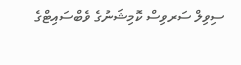ސިވިލް ސަރވިސް ކޮމިޝަނުގެ ވެބްސައިޓްގެ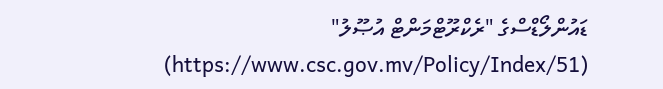ޑައުންލޯޑްސްގެ "ރެކްރޫޓްމަންޓް އުޞޫލު" (https://www.csc.gov.mv/Policy/Index/51)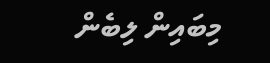މިބައިން ލިބެން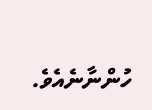ހުންނާނެއެވެ.